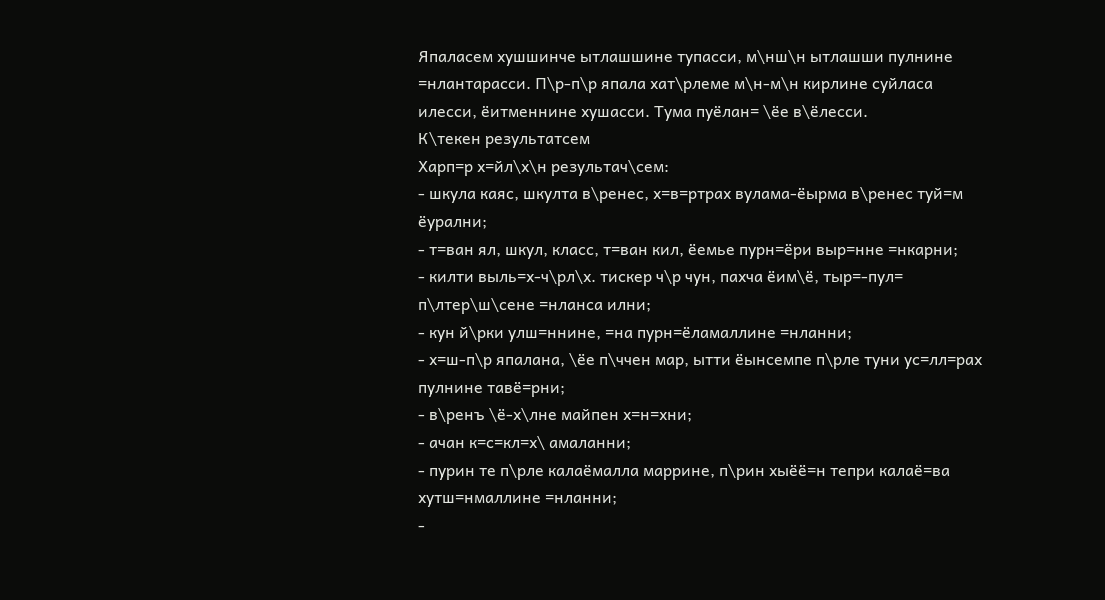Япаласем хушшинче ытлашшине тупасси, м\нш\н ытлашши пулнине =нлантарасси. П\р-п\р япала хат\рлеме м\н-м\н кирлине суйласа илесси, ёитменнине хушасси. Тума пуёлан= \ёе в\ёлесси.
К\текен результатсем
Харп=р х=йл\х\н результач\сем:
- шкула каяс, шкулта в\ренес, х=в=ртрах вулама-ёырма в\ренес туй=м ёурални;
- т=ван ял, шкул, класс, т=ван кил, ёемье пурн=ёри выр=нне =нкарни;
- килти выль=х-ч\рл\х. тискер ч\р чун, пахча ёим\ё, тыр=-пул= п\лтер\ш\сене =нланса илни;
- кун й\рки улш=ннине, =на пурн=ёламаллине =нланни;
- х=ш-п\р япалана, \ёе п\ччен мар, ытти ёынсемпе п\рле туни ус=лл=рах пулнине тавё=рни;
- в\ренъ \ё-х\лне майпен х=н=хни;
- ачан к=с=кл=х\ амаланни;
- пурин те п\рле калаёмалла маррине, п\рин хыёё=н тепри калаё=ва хутш=нмаллине =нланни;
-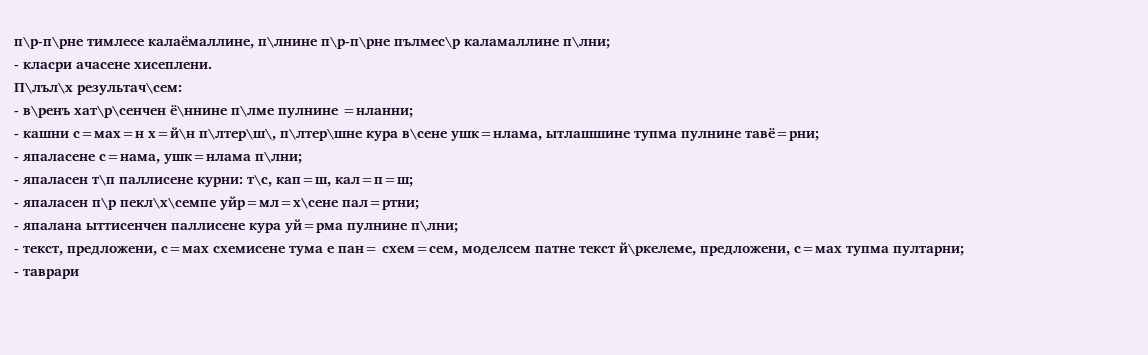п\р-п\рне тимлесе калаёмаллине, п\лнине п\р-п\рне пълмес\р каламаллине п\лни;
- класри ачасене хисеплени.
П\лъл\х результач\сем:
- в\ренъ хат\р\сенчен ё\ннине п\лме пулнине =нланни;
- кашни с=мах=н х=й\н п\лтер\ш\, п\лтер\шне кура в\сене ушк=нлама, ытлашшине тупма пулнине тавё=рни;
- япаласене с=нама, ушк=нлама п\лни;
- япаласен т\п паллисене курни: т\с, кап=ш, кал=п=ш;
- япаласен п\р пекл\х\семпе уйр=мл=х\сене пал=ртни;
- япалана ыттисенчен паллисене кура уй=рма пулнине п\лни;
- текст, предложени, с=мах схемисене тума е пан= схем=сем, моделсем патне текст й\ркелеме, предложени, с=мах тупма пултарни;
- таврари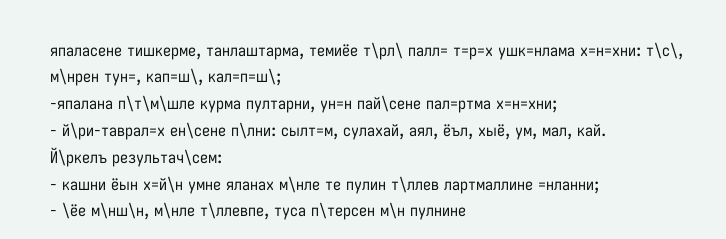япаласене тишкерме, танлаштарма, темиёе т\рл\ палл= т=р=х ушк=нлама х=н=хни: т\с\, м\нрен тун=, кап=ш\, кал=п=ш\;
-япалана п\т\м\шле курма пултарни, ун=н пай\сене пал=ртма х=н=хни;
- й\ри-таврал=х ен\сене п\лни: сылт=м, сулахай, аял, ёъл, хыё, ум, мал, кай.
Й\ркелъ результач\сем:
- кашни ёын х=й\н умне яланах м\нле те пулин т\ллев лартмаллине =нланни;
- \ёе м\нш\н, м\нле т\ллевпе, туса п\терсен м\н пулнине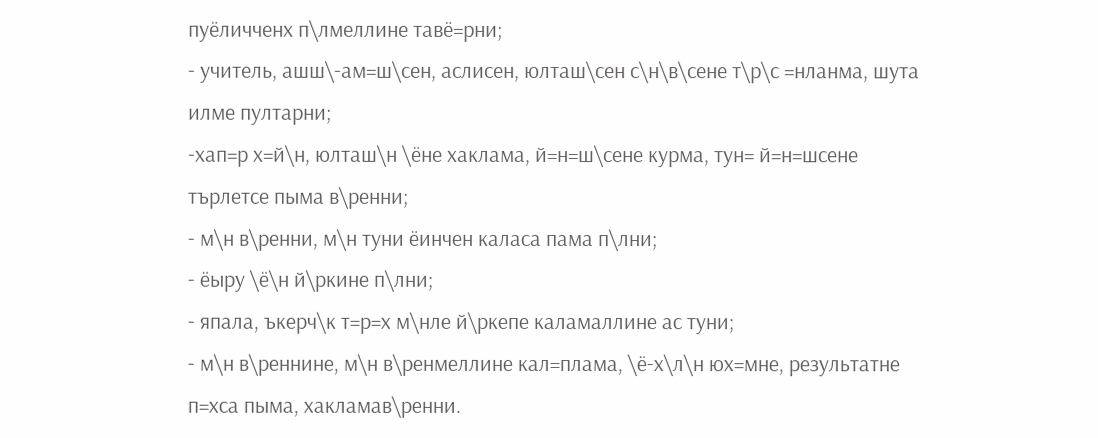пуёличченх п\лмеллине тавё=рни;
- учитель, ашш\-ам=ш\сен, аслисен, юлташ\сен с\н\в\сене т\р\с =нланма, шута илме пултарни;
-хап=р х=й\н, юлташ\н \ёне хаклама, й=н=ш\сене курма, тун= й=н=шсене търлетсе пыма в\ренни;
- м\н в\ренни, м\н туни ёинчен каласа пама п\лни;
- ёыру \ё\н й\ркине п\лни;
- япала, ъкерч\к т=р=х м\нле й\ркепе каламаллине ас туни;
- м\н в\реннине, м\н в\ренмеллине кал=плама, \ё-х\л\н юх=мне, результатне п=хса пыма, хакламав\ренни.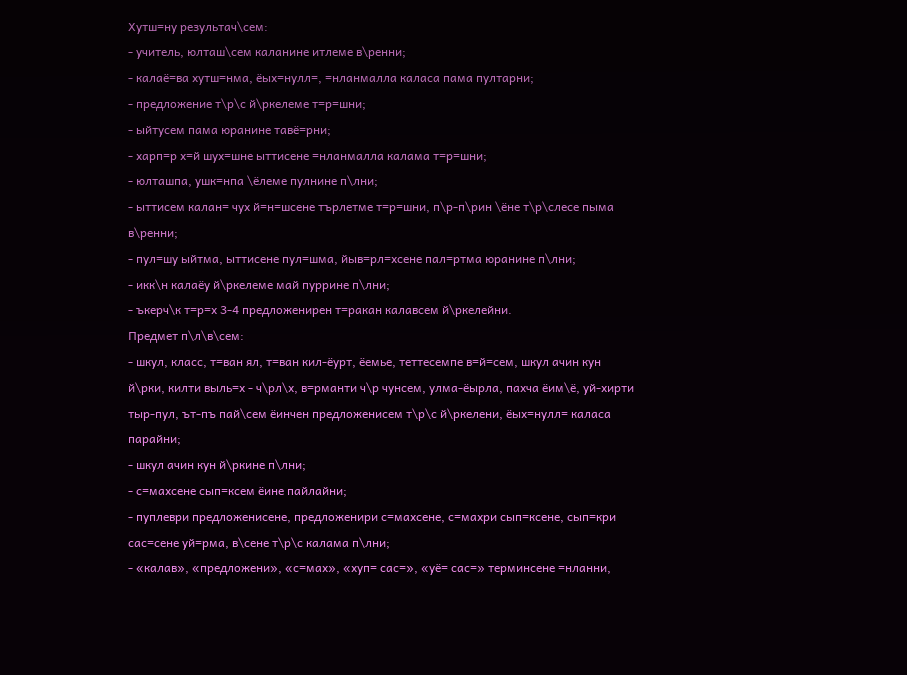Хутш=ну результач\сем:
- учитель, юлташ\сем каланине итлеме в\ренни;
- калаё=ва хутш=нма, ёых=нулл=, =нланмалла каласа пама пултарни;
- предложение т\р\с й\ркелеме т=р=шни;
- ыйтусем пама юранине тавё=рни;
- харп=р х=й шух=шне ыттисене =нланмалла калама т=р=шни;
- юлташпа, ушк=нпа \ёлеме пулнине п\лни;
- ыттисем калан= чух й=н=шсене търлетме т=р=шни, п\р-п\рин \ёне т\р\слесе пыма в\ренни;
- пул=шу ыйтма, ыттисене пул=шма, йыв=рл=хсене пал=ртма юранине п\лни;
- икк\н калаёу й\ркелеме май пуррине п\лни;
- ъкерч\к т=р=х 3-4 предложенирен т=ракан калавсем й\ркелейни.
Предмет п\л\в\сем:
- шкул, класс, т=ван ял, т=ван кил-ёурт, ёемье, теттесемпе в=й=сем, шкул ачин кун й\рки, килти выль=х - ч\рл\х, в=рманти ч\р чунсем, улма-ёырла, пахча ёим\ё, уй-хирти тыр-пул, ът-пъ пай\сем ёинчен предложенисем т\р\с й\ркелени, ёых=нулл= каласа парайни;
- шкул ачин кун й\ркине п\лни;
- с=махсене сып=ксем ёине пайлайни;
- пуплеври предложенисене, предложенири с=махсене, с=махри сып=ксене, сып=кри сас=сене уй=рма, в\сене т\р\с калама п\лни;
- «калав», «предложени», «с=мах», «хуп= сас=», «уё= сас=» терминсене =нланни,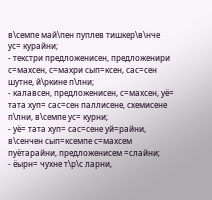в\семпе май\пен пуплев тишкер\в\нче ус= курайни;
- текстри предложенисен, предложенири с=махсен, с=махри сып=ксен, сас=сен шутне, й\ркине п\лни;
- калавсен, предложенисен, с=махсен, уё= тата хуп= сас=сен паллисене, схемисене п\лни, в\семпе ус= курни;
- уё= тата хуп= сас=сене уй=райни, в\сенчен сып=ксемпе с=махсем пуётарайни, предложенисем =слайни;
- ёырн= чухне т\р\с ларни,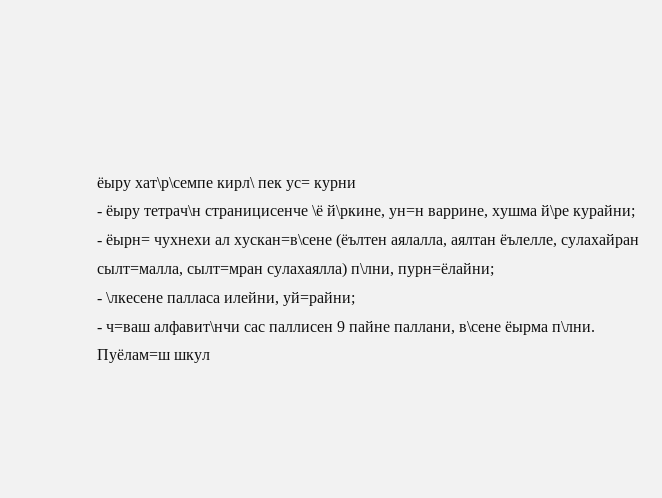ёыру хат\р\семпе кирл\ пек ус= курни
- ёыру тетрач\н страницисенче \ё й\ркине, ун=н варрине, хушма й\ре курайни;
- ёырн= чухнехи ал хускан=в\сене (ёълтен аялалла, аялтан ёълелле, сулахайран сылт=малла, сылт=мран сулахаялла) п\лни, пурн=ёлайни;
- \лкесене палласа илейни, уй=райни;
- ч=ваш алфавит\нчи сас паллисен 9 пайне паллани, в\сене ёырма п\лни.
Пуёлам=ш шкул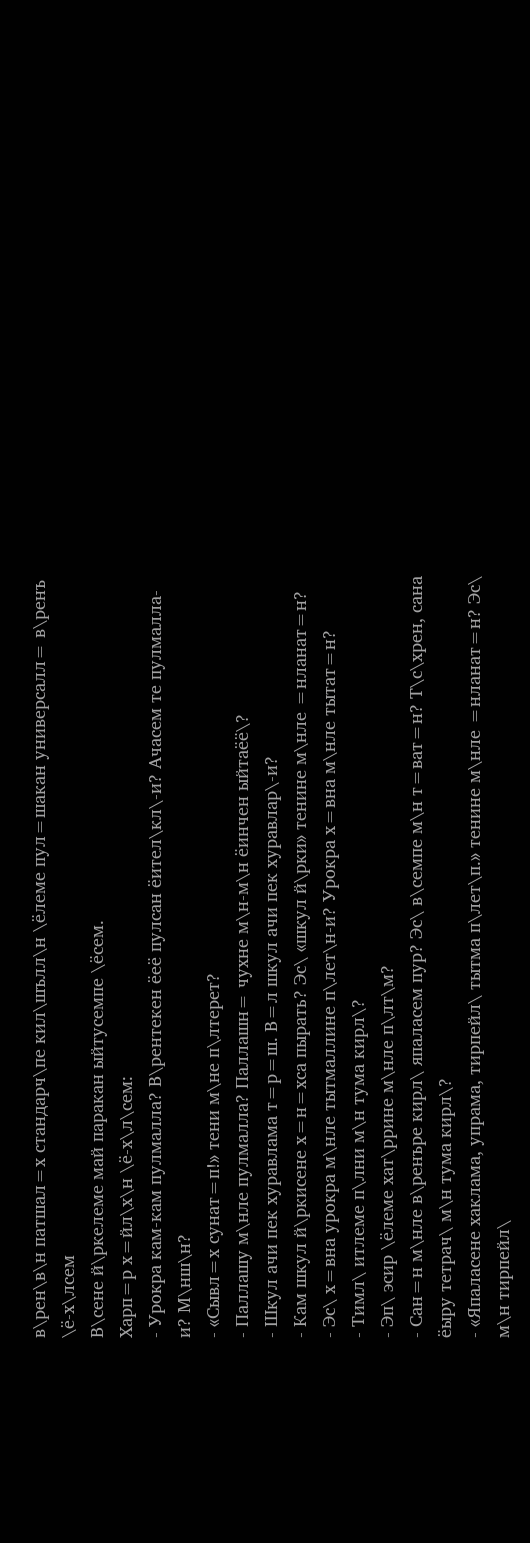в\рен\в\н патшал=х стандарч\пе кил\шълл\н \ёлеме пул=шакан универсалл= в\ренъ \ё-х\лсем
В\сене й\ркелеме май паракан ыйтусемпе \ёсем.
Харп=р х=йл\х\н \ё-х\л\сем:
- Урокра кам-кам пулмалла? В\рентекен ёеё пулсан ёител\кл\-и? Ачасем те пулмалла-и? М\нш\н?
- «Сывл=х сунат=п!» тени м\не п\лтерет?
- Паллашу м\нле пулмалла? Паллашн= чухне м\н-м\н ёинчен ыйтаёё\?
- Шкул ачи пек хуравлама т=р=ш. В=л шкул ачи пек хуравлар\-и?
- Кам шкул й\ркисене х=н=хса пырать? Эс\ «шкул й\рки» тенине м\нле =нланат=н?
- Эс\ х=вна урокра м\нле тытмаллине п\лет\н-и? Урокра х=вна м\нле тытат=н?
- Тимл\ итлеме п\лни м\н тума кирл\?
- Эп\ эсир \ёлеме хат\ррине м\нле п\лт\м?
- Сан=н м\нле в\ренъре кирл\ япаласем пур? Эс\ в\семпе м\н т=ват=н? Т\с\хрен, сана ёыру тетрач\ м\н тума кирл\?
- «Япаласене хаклама, упрама, тирпейл\ тытма п\лет\п.» тенине м\нле =нланат=н? Эс\ м\н тирпейл\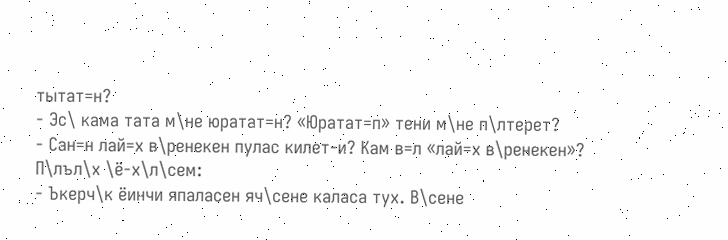тытат=н?
- Эс\ кама тата м\не юратат=н? «Юратат=п» тени м\не п\лтерет?
- Сан=н лай=х в\ренекен пулас килет-и? Кам в=л «лай=х в\ренекен»?
П\лъл\х \ё-х\л\сем:
- Ъкерч\к ёинчи япаласен яч\сене каласа тух. В\сене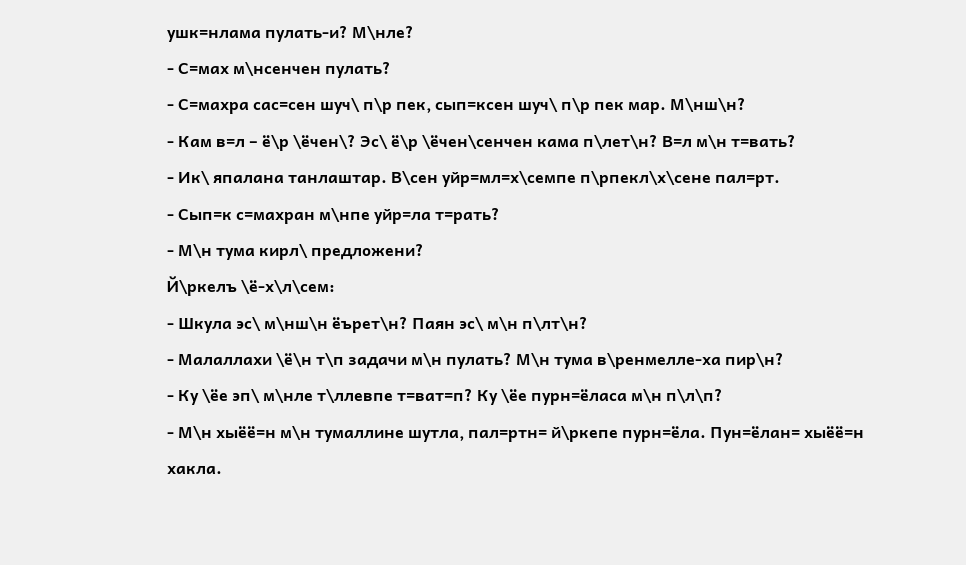ушк=нлама пулать-и? М\нле?
- С=мах м\нсенчен пулать?
- С=махра сас=сен шуч\ п\р пек, сып=ксен шуч\ п\р пек мар. М\нш\н?
- Кам в=л – ё\р \ёчен\? Эс\ ё\р \ёчен\сенчен кама п\лет\н? В=л м\н т=вать?
- Ик\ япалана танлаштар. В\сен уйр=мл=х\семпе п\рпекл\х\сене пал=рт.
- Сып=к с=махран м\нпе уйр=ла т=рать?
- М\н тума кирл\ предложени?
Й\ркелъ \ё-х\л\сем:
- Шкула эс\ м\нш\н ёърет\н? Паян эс\ м\н п\лт\н?
- Малаллахи \ё\н т\п задачи м\н пулать? М\н тума в\ренмелле-ха пир\н?
- Ку \ёе эп\ м\нле т\ллевпе т=ват=п? Ку \ёе пурн=ёласа м\н п\л\п?
- М\н хыёё=н м\н тумаллине шутла, пал=ртн= й\ркепе пурн=ёла. Пун=ёлан= хыёё=н хакла.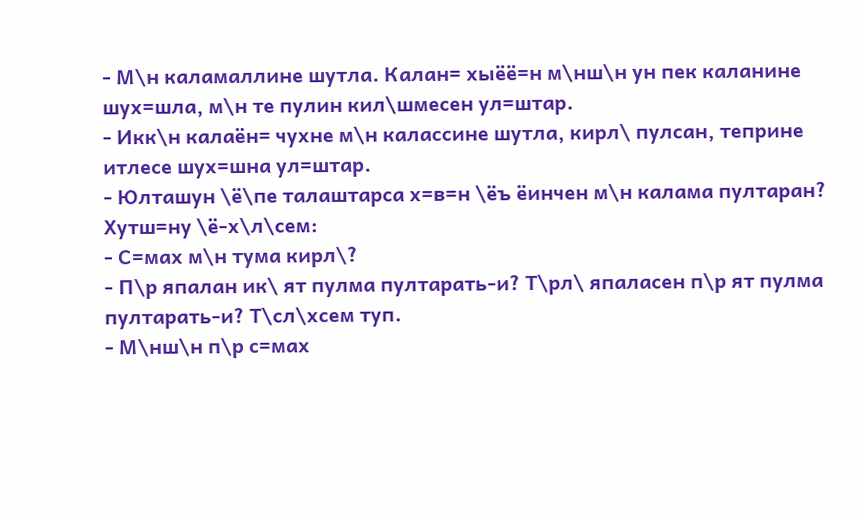- М\н каламаллине шутла. Калан= хыёё=н м\нш\н ун пек каланине шух=шла, м\н те пулин кил\шмесен ул=штар.
- Икк\н калаён= чухне м\н калассине шутла, кирл\ пулсан, теприне итлесе шух=шна ул=штар.
- Юлташун \ё\пе талаштарса х=в=н \ёъ ёинчен м\н калама пултаран?
Хутш=ну \ё-х\л\сем:
- С=мах м\н тума кирл\?
- П\р япалан ик\ ят пулма пултарать-и? Т\рл\ япаласен п\р ят пулма пултарать-и? Т\сл\хсем туп.
- М\нш\н п\р с=мах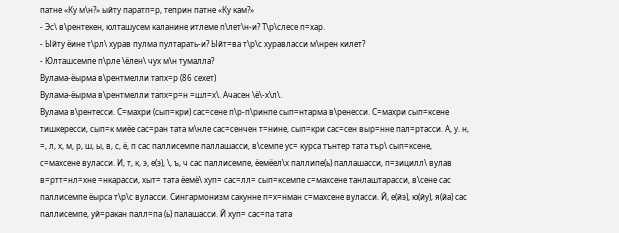патне «Ку м\н?» ыйту паратп=р, теприн патне «Ку кам?»
- Эс\ в\рентекен, юлташусем каланине итлеме п\лет\н-и? Т\р\слесе п=хар.
- Ыйту ёине т\рл\ хурав пулма пултарать-и? Ыйт=ва т\р\с хуравласси м\нрен килет?
- Юлташсемпе п\рле \ёлен\ чух м\н тумалла?
Вулама-ёырма в\рентмелли тапх=р (86 сехет)
Вулама-ёырма в\рентмелли тапх=р=н =шл=х\. Ачасен \ё\-х\л\.
Вулама в\рентесси. С=махри (сып=кри) сас=сене п\р-п\ринпе сып=нтарма в\ренесси. С=махри сып=ксене тишкересси, сып=к миёе сас=ран тата м\нле сас=сенчен т=нине, сып=кри сас=сен выр=нне пал=ртасси. А, у. н, =, л, х, м, р, ш, ы, в, с, ё, п сас паллисемпе паллашасси, в\семпе ус= курса тънтер тата тър\ сып=ксене, с=махсене вуласси. И, т, к, э, е(э), \, ъ, ч сас паллисемпе, ёемёел\х паллипе(ь) паллашасси, п=зицилл\ вулав в=ртт=нл=хне =нкарасси, хыт= тата ёемё\ хуп= сас=лл= сып=ксемпе с=махсене танлаштарасси, в\сене сас паллисемпе ёырса т\р\с вуласси. Сингармонизм сакунне п=х=нман с=махсене вуласси. Й, е(йэ), ю(йу), я(йа) сас паллисемпе, уй=ракан палл=па (ь) палашасси. Й хуп= сас=па тата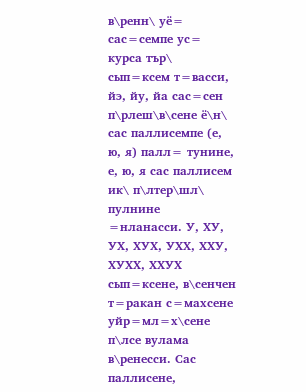в\ренн\ уё= сас=семпе ус= курса тър\ сып=ксем т=васси, йэ, йу, йа сас=сен п\рлеш\в\сене ё\н\ сас паллисемпе (е, ю, я) палл= тунине, е, ю, я сас паллисем ик\ п\лтер\шл\ пулнине =нланасси. У, ХУ, УХ, ХУХ, УХХ, ХХУ, ХУХХ, ХХУХ сып=ксене, в\сенчен т=ракан с=махсене уйр=мл=х\сене п\лсе вулама в\ренесси. Сас паллисене,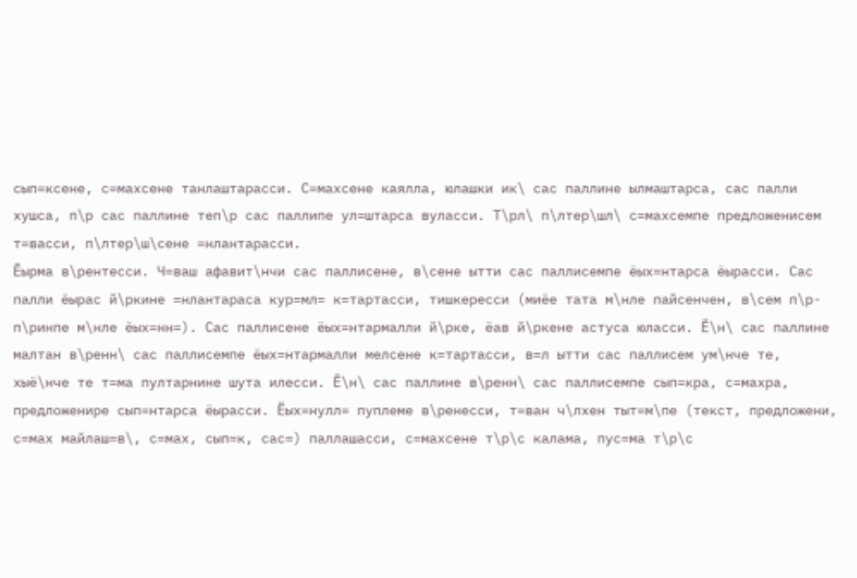сып=ксене, с=махсене танлаштарасси. С=махсене каялла, юлашки ик\ сас паллине ылмаштарса, сас палли хушса, п\р сас паллине теп\р сас паллипе ул=штарса вуласси. Т\рл\ п\лтер\шл\ с=махсемпе предложенисем т=васси, п\лтер\ш\сене =нлантарасси.
Ёырма в\рентесси. Ч=ваш афавит\нчи сас паллисене, в\сене ытти сас паллисемпе ёых=нтарса ёырасси. Сас палли ёырас й\ркине =нлантараса кур=мл= к=тартасси, тишкересси (миёе тата м\нле пайсенчен, в\сем п\р-п\ринпе м\нле ёых=нн=). Сас паллисене ёых=нтармалли й\рке, ёав й\ркене астуса юласси. Ё\н\ сас паллине малтан в\ренн\ сас паллисемпе ёых=нтармалли мелсене к=тартасси, в=л ытти сас паллисем ум\нче те, хыё\нче те т=ма пултарнине шута илесси. Ё\н\ сас паллине в\ренн\ сас паллисемпе сып=кра, с=махра, предложенире сып=нтарса ёырасси. Ёых=нулл= пуплеме в\ренесси, т=ван ч\лхен тыт=м\пе (текст, предложени, с=мах майлаш=в\, с=мах, сып=к, сас=) паллашасси, с=махсене т\р\с калама, пус=ма т\р\с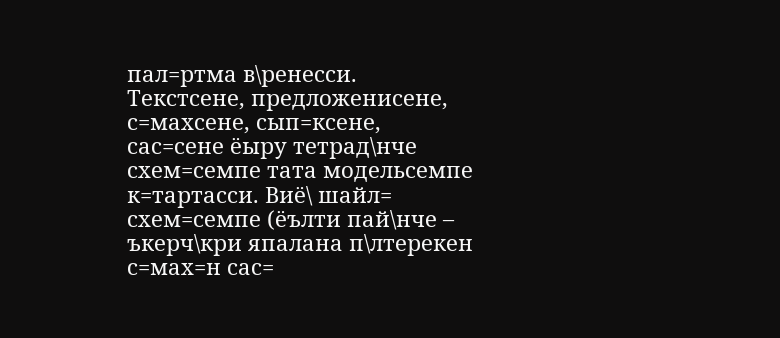пал=ртма в\ренесси. Текстсене, предложенисене, с=махсене, сып=ксене, сас=сене ёыру тетрад\нче схем=семпе тата модельсемпе к=тартасси. Виё\ шайл= схем=семпе (ёълти пай\нче – ъкерч\кри япалана п\лтерекен с=мах=н сас=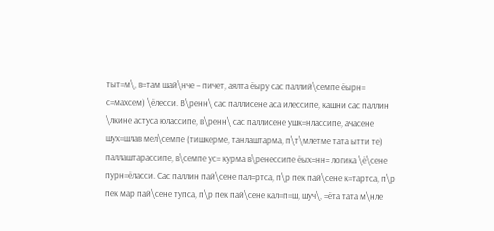тыт=м\, в=там шай\нче – пичет, аялта ёыру сас паллий\семпе ёырн= с=махсем) \ёлесси. В\ренн\ сас паллисене аса илессипе, кашни сас паллин \лкине астуса юлассипе, в\ренн\ сас паллисене ушк=нлассипе, ачасене шух=шлав мел\семпе (тишкерме, танлаштарма, п\т\млетме тата ытти те) паллаштарассипе, в\семпе ус= курма в\ренессипе ёых=нн= логика \ё\сене пурн=ёласси. Сас паллин пай\сене пал=ртса, п\р пек пай\сене к=тартса, п\р пек мар пай\сене тупса, п\р пек пай\сене кал=п=ш, шуч\, =ёта тата м\нле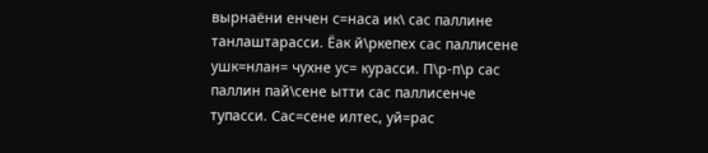вырнаёни енчен с=наса ик\ сас паллине танлаштарасси. Ёак й\ркепех сас паллисене ушк=нлан= чухне ус= курасси. П\р-п\р сас паллин пай\сене ытти сас паллисенче тупасси. Сас=сене илтес, уй=рас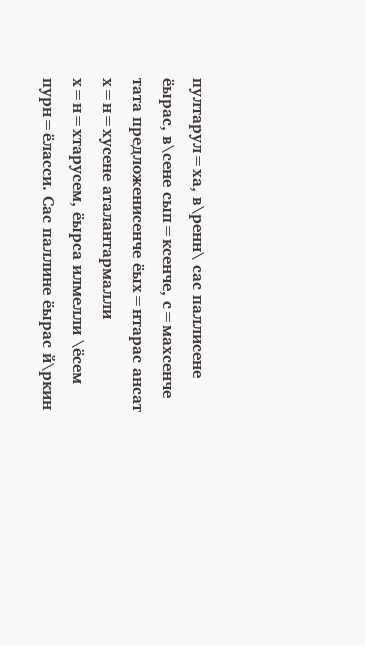пултарул=ха, в\ренн\ сас паллисене ёырас, в\сене сып=ксенче, с=махсенче тата предложенисенче ёых=нтарас ансат х=н=хусене аталантармалли х=н=хтарусем, ёырса илмелли \ёсем пурн=ёласси. Сас паллине ёырас й\ркин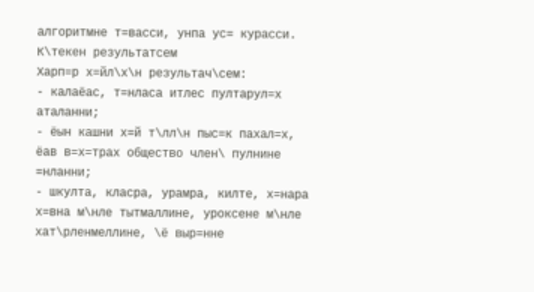алгоритмне т=васси, унпа ус= курасси.
К\текен результатсем
Харп=р х=йл\х\н результач\сем:
- калаёас, т=нласа итлес пултарул=х аталанни;
- ёын кашни х=й т\лл\н пыс=к пахал=х, ёав в=х=трах общество член\ пулнине =нланни;
- шкулта, класра, урамра, килте, х=нара х=вна м\нле тытмаллине, уроксене м\нле хат\рленмеллине, \ё выр=нне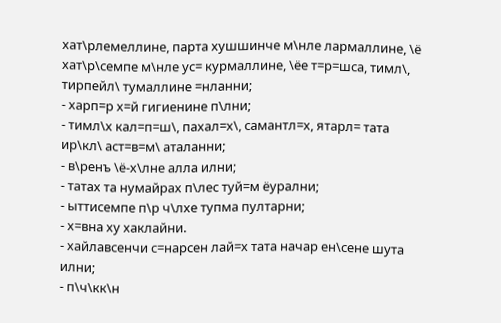хат\рлемеллине, парта хушшинче м\нле лармаллине, \ё хат\р\семпе м\нле ус= курмаллине, \ёе т=р=шса, тимл\, тирпейл\ тумаллине =нланни;
- харп=р х=й гигиенине п\лни;
- тимл\х кал=п=ш\, пахал=х\, самантл=х, ятарл= тата ир\кл\ аст=в=м\ аталанни;
- в\ренъ \ё-х\лне алла илни;
- татах та нумайрах п\лес туй=м ёурални;
- ыттисемпе п\р ч\лхе тупма пултарни;
- х=вна ху хаклайни.
- хайлавсенчи с=нарсен лай=х тата начар ен\сене шута илни;
- п\ч\кк\н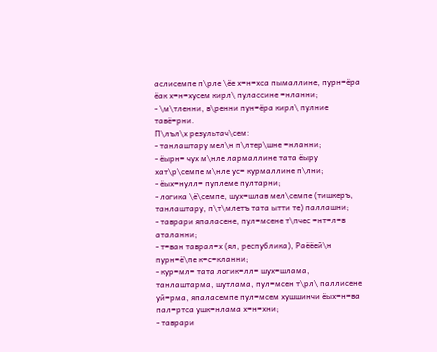аслисемпе п\рле \ёе х=н=хса пымаллине, пурн=ёра ёак х=н=хусем кирл\ пулассине =нланни;
- \м\тленни, в\ренни пун=ёра кирл\ пулние тавё=рни.
П\лъл\х результач\сем:
- танлаштару мел\н п\лтер\шне =нланни;
- ёырн= чух м\нле лармаллине тата ёыру хат\р\семпе м\нле ус= курмаллине п\лни;
- ёых=нулл= пуплеме пултарни;
- логика \ё\семпе, шух=шлав мел\семпе (тишкеръ, танлаштару, п\т\млетъ тата ытти те) паллашни;
- таврари япаласене, пул=мсене т\пчес =нт=л=в аталанни;
- т=ван таврал=х (ял, республика), Раёёей\н пурн=ё\пе к=с=кланни;
- кур=мл= тата логик=лл= шух=шлама, танлаштарма, шутлама, пул=мсен т\рл\ паллисене уй=рма, япаласемпе пул=мсем хушшинчи ёых=н=ва пал=ртса ушк=нлама х=н=хни;
- таврари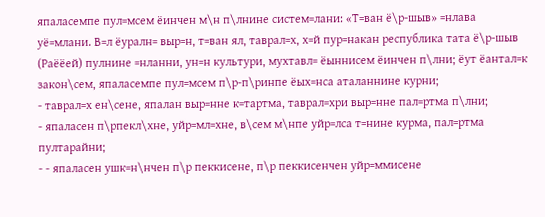япаласемпе пул=мсем ёинчен м\н п\лнине систем=лани: «Т=ван ё\р-шыв» =нлава уё=млани. В=л ёуралн= выр=н, т=ван ял, таврал=х, х=й пур=накан республика тата ё\р-шыв (Раёёей) пулнине =нланни, ун=н культури, мухтавл= ёыннисем ёинчен п\лни; ёут ёантал=к закон\сем, япаласемпе пул=мсем п\р-п\ринпе ёых=нса аталаннине курни;
- таврал=х ен\сене, япалан выр=нне к=тартма, таврал=хри выр=нне пал=ртма п\лни;
- япаласен п\рпекл\хне, уйр=мл=хне, в\сем м\нпе уйр=лса т=нине курма, пал=ртма пултарайни;
- - япаласен ушк=н\нчен п\р пеккисене, п\р пеккисенчен уйр=ммисене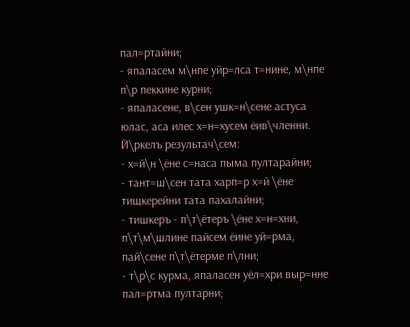пал=ртайни;
- япаласем м\нпе уйр=лса т=нине, м\нпе п\р пеккине курни;
- япаласене, в\сен ушк=н\сене астуса юлас, аса илес х=н=хусем ёив\членни.
Й\ркелъ результач\сем:
- х=й\н \ёне с=наса пыма пултарайни;
- тант=ш\сен тата харп=р х=й \ёне тищкерейни тата пахалайни;
- тишкеръ - п\т\ётеръ \ёне х=н=хни, п\т\м\шлине пайсем ёине уй=рма, пай\сене п\т\ётерме п\лни;
- т\р\с курма, япаласен уёл=хри выр=нне пал=ртма пултарни;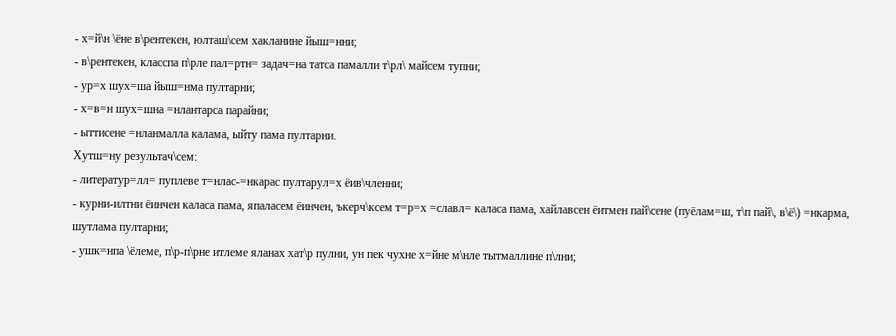- х=й\н \ёне в\рентекен, юлташ\сем хакланине йыш=нни;
- в\рентекен, класспа п\рле пал=ртн= задач=на татса памалли т\рл\ майсем тупни;
- ур=х шух=ша йыш=нма пултарни;
- х=в=н шух=шна =нлантарса парайни;
- ыттисене =нланмалла калама, ыйту пама пултарни.
Хутш=ну результач\сем:
- литератур=лл= пуплеве т=нлас-=нкарас пултарул=х ёив\членни;
- курни-илтни ёинчен каласа пама, япаласем ёинчен, ъкерч\ксем т=р=х =славл= каласа пама, хайлавсен ёитмен пай\сене (пуёлам=ш, т\п пай\, в\ё\) =нкарма, шутлама пултарни;
- ушк=нпа \ёлеме, п\р-п\рне итлеме яланах хат\р пулни, ун пек чухне х=йне м\нле тытмаллине п\лни;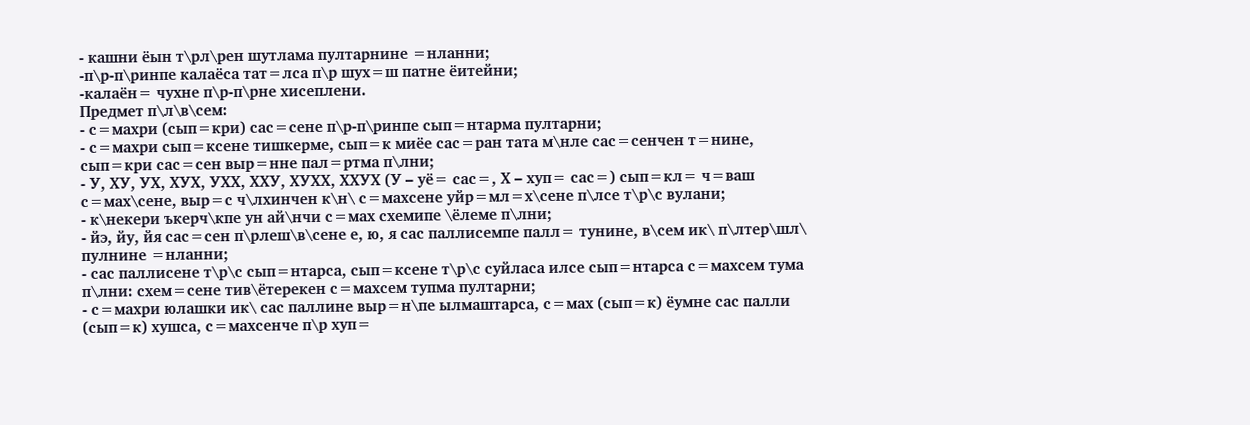- кашни ёын т\рл\рен шутлама пултарнине =нланни;
-п\р-п\ринпе калаёса тат=лса п\р шух=ш патне ёитейни;
-калаён= чухне п\р-п\рне хисеплени.
Предмет п\л\в\сем:
- с=махри (сып=кри) сас=сене п\р-п\ринпе сып=нтарма пултарни;
- с=махри сып=ксене тишкерме, сып=к миёе сас=ран тата м\нле сас=сенчен т=нине, сып=кри сас=сен выр=нне пал=ртма п\лни;
- У, ХУ, УХ, ХУХ, УХХ, ХХУ, ХУХХ, ХХУХ (У – уё= сас=, Х – хуп= сас=) сып=кл= ч=ваш с=мах\сене, выр=с ч\лхинчен к\н\ с=махсене уйр=мл=х\сене п\лсе т\р\с вулани;
- к\некери ъкерч\кпе ун ай\нчи с=мах схемипе \ёлеме п\лни;
- йэ, йу, йя сас=сен п\рлеш\в\сене е, ю, я сас паллисемпе палл= тунине, в\сем ик\ п\лтер\шл\ пулнине =нланни;
- сас паллисене т\р\с сып=нтарса, сып=ксене т\р\с суйласа илсе сып=нтарса с=махсем тума п\лни: схем=сене тив\ётерекен с=махсем тупма пултарни;
- с=махри юлашки ик\ сас паллине выр=н\пе ылмаштарса, с=мах (сып=к) ёумне сас палли (сып=к) хушса, с=махсенче п\р хуп=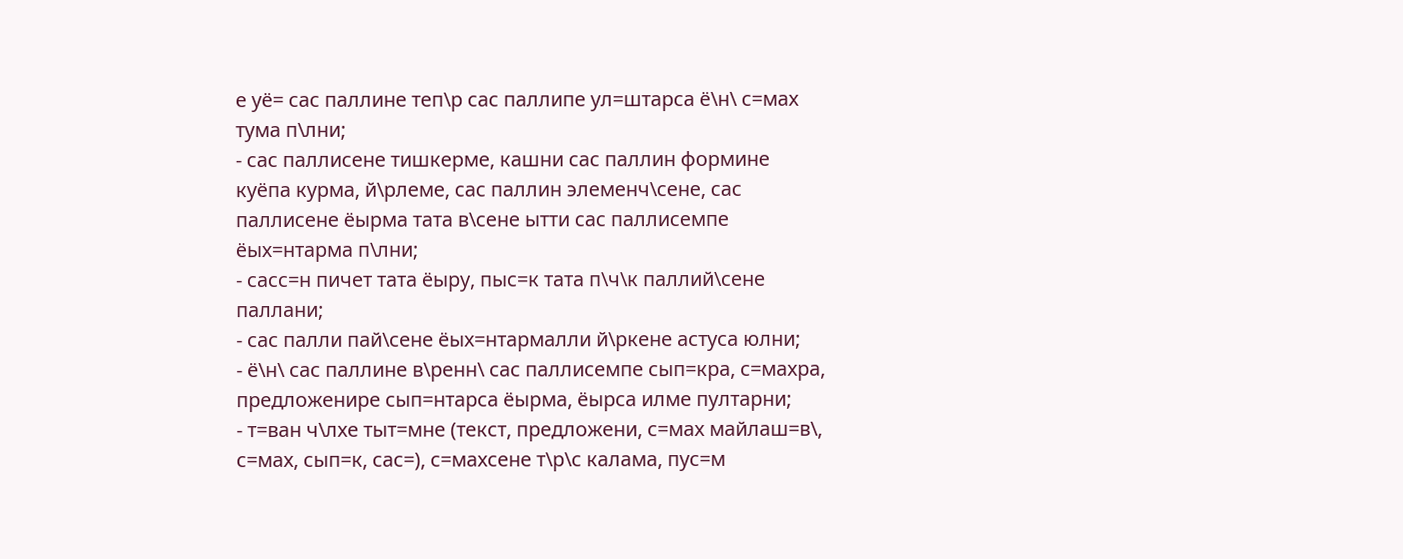е уё= сас паллине теп\р сас паллипе ул=штарса ё\н\ с=мах тума п\лни;
- сас паллисене тишкерме, кашни сас паллин формине куёпа курма, й\рлеме, сас паллин элеменч\сене, сас паллисене ёырма тата в\сене ытти сас паллисемпе ёых=нтарма п\лни;
- сасс=н пичет тата ёыру, пыс=к тата п\ч\к паллий\сене паллани;
- сас палли пай\сене ёых=нтармалли й\ркене астуса юлни;
- ё\н\ сас паллине в\ренн\ сас паллисемпе сып=кра, с=махра, предложенире сып=нтарса ёырма, ёырса илме пултарни;
- т=ван ч\лхе тыт=мне (текст, предложени, с=мах майлаш=в\, с=мах, сып=к, сас=), с=махсене т\р\с калама, пус=м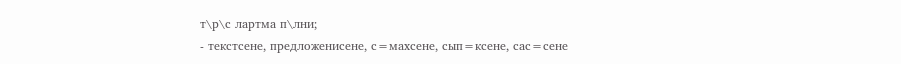т\р\с лартма п\лни;
- текстсене, предложенисене, с=махсене, сып=ксене, сас=сене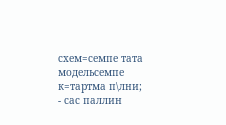схем=семпе тата модельсемпе к=тартма п\лни;
- сас паллин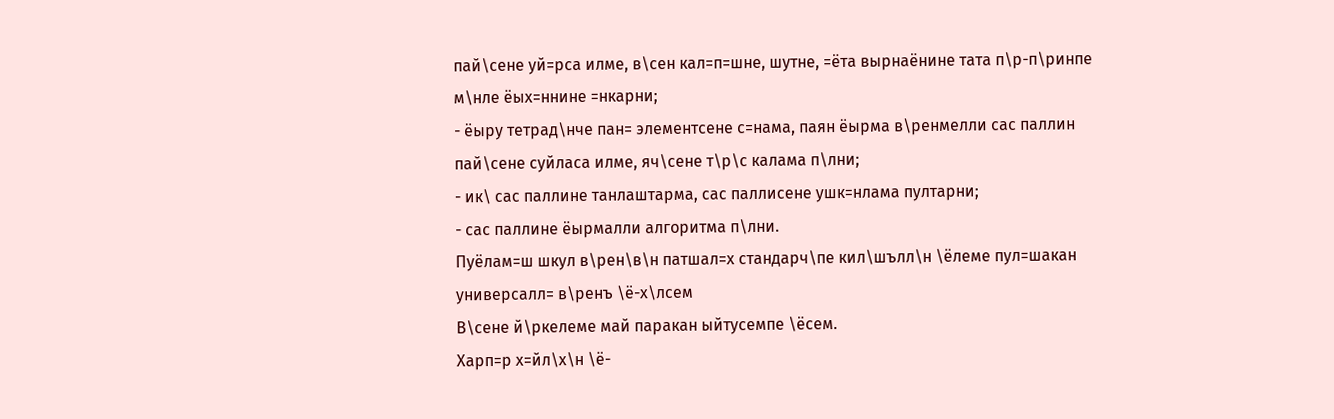пай\сене уй=рса илме, в\сен кал=п=шне, шутне, =ёта вырнаёнине тата п\р-п\ринпе м\нле ёых=ннине =нкарни;
- ёыру тетрад\нче пан= элементсене с=нама, паян ёырма в\ренмелли сас паллин пай\сене суйласа илме, яч\сене т\р\с калама п\лни;
- ик\ сас паллине танлаштарма, сас паллисене ушк=нлама пултарни;
- сас паллине ёырмалли алгоритма п\лни.
Пуёлам=ш шкул в\рен\в\н патшал=х стандарч\пе кил\шълл\н \ёлеме пул=шакан универсалл= в\ренъ \ё-х\лсем
В\сене й\ркелеме май паракан ыйтусемпе \ёсем.
Харп=р х=йл\х\н \ё-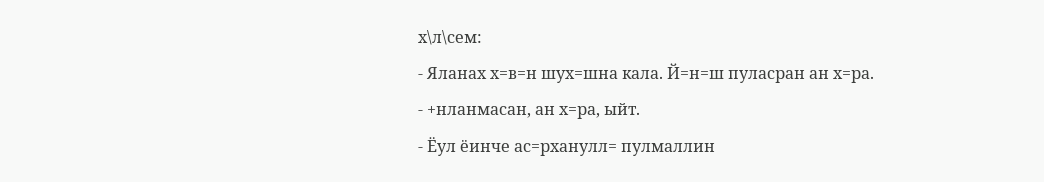х\л\сем:
- Яланах х=в=н шух=шна кала. Й=н=ш пуласран ан х=ра.
- +нланмасан, ан х=ра, ыйт.
- Ёул ёинче ас=рханулл= пулмаллин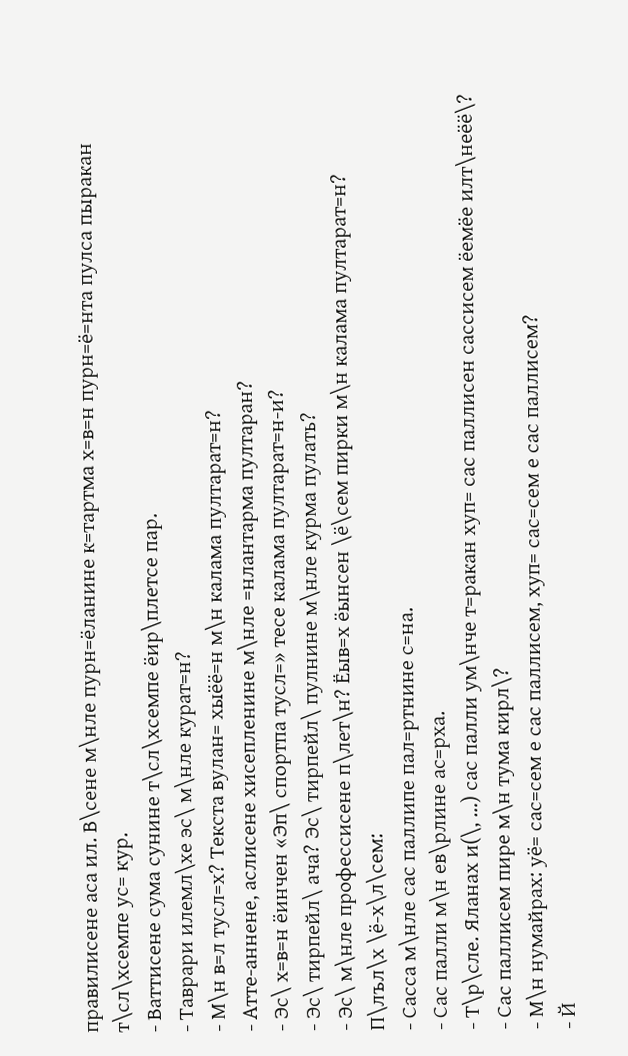правилисене аса ил. В\сене м\нле пурн=ёланине к=тартма х=в=н пурн=ё=нта пулса пыракан т\сл\хсемпе ус= кур.
- Ваттисене сума сунине т\сл\хсемпе ёир\плетсе пар.
- Таврари илемл\хе эс\ м\нле курат=н?
- М\н в=л тусл=х? Текста вулан= хыёё=н м\н калама пултарат=н?
- Атте-аннене, аслисене хисепленине м\нле =нлантарма пултаран?
- Эс\ х=в=н ёинчен «Эп\ спортпа тусл=» тесе калама пултарат=н-и?
- Эс\ тирпейл\ ача? Эс\ тирпейл\ пулнине м\нле курма пулать?
- Эс\ м\нле профессисене п\лет\н? Ёыв=х ёынсен \ё\сем пирки м\н калама пултарат=н?
П\лъл\х \ё-х\л\сем:
- Сасса м\нле сас паллипе пал=ртнине с=на.
- Сас палли м\н ев\рлине ас=рха.
- Т\р\сле. Яланах и(\, …) сас палли ум\нче т=ракан хуп= сас паллисен сассисем ёемёе илт\неёё\?
- Сас паллисем пире м\н тума кирл\?
- М\н нумайрах: уё= сас=сем е сас паллисем, хуп= сас=сем е сас паллисем?
- Й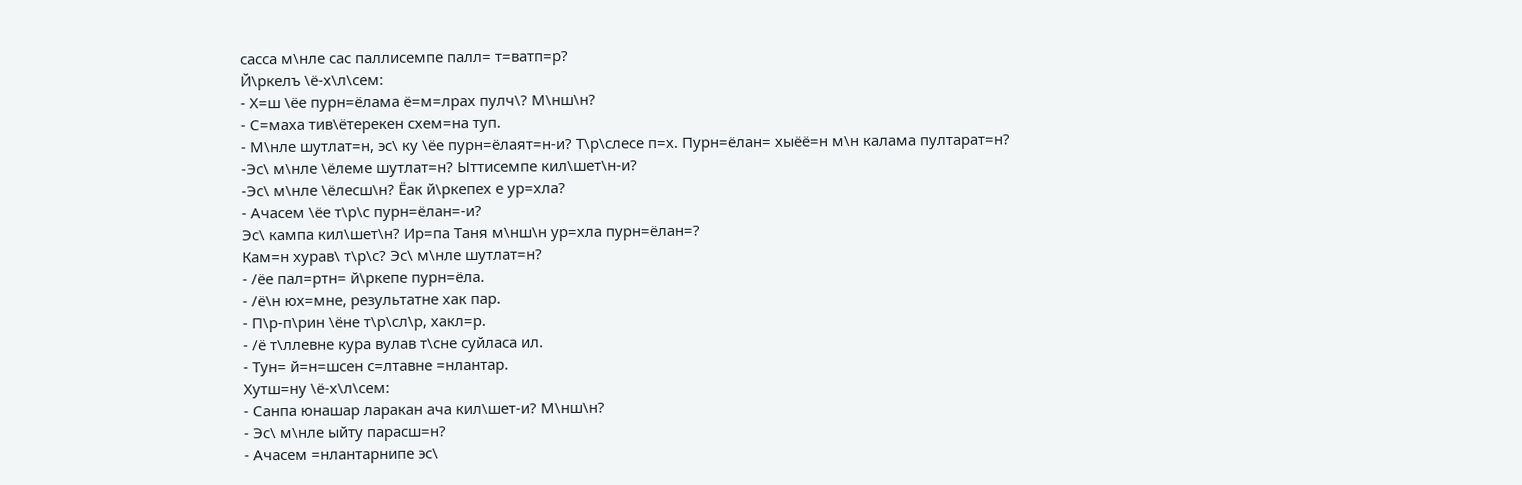сасса м\нле сас паллисемпе палл= т=ватп=р?
Й\ркелъ \ё-х\л\сем:
- Х=ш \ёе пурн=ёлама ё=м=лрах пулч\? М\нш\н?
- С=маха тив\ётерекен схем=на туп.
- М\нле шутлат=н, эс\ ку \ёе пурн=ёлаят=н-и? Т\р\слесе п=х. Пурн=ёлан= хыёё=н м\н калама пултарат=н?
-Эс\ м\нле \ёлеме шутлат=н? Ыттисемпе кил\шет\н-и?
-Эс\ м\нле \ёлесш\н? Ёак й\ркепех е ур=хла?
- Ачасем \ёе т\р\с пурн=ёлан=-и?
Эс\ кампа кил\шет\н? Ир=па Таня м\нш\н ур=хла пурн=ёлан=?
Кам=н хурав\ т\р\с? Эс\ м\нле шутлат=н?
- /ёе пал=ртн= й\ркепе пурн=ёла.
- /ё\н юх=мне, результатне хак пар.
- П\р-п\рин \ёне т\р\сл\р, хакл=р.
- /ё т\ллевне кура вулав т\сне суйласа ил.
- Тун= й=н=шсен с=лтавне =нлантар.
Хутш=ну \ё-х\л\сем:
- Санпа юнашар ларакан ача кил\шет-и? М\нш\н?
- Эс\ м\нле ыйту парасш=н?
- Ачасем =нлантарнипе эс\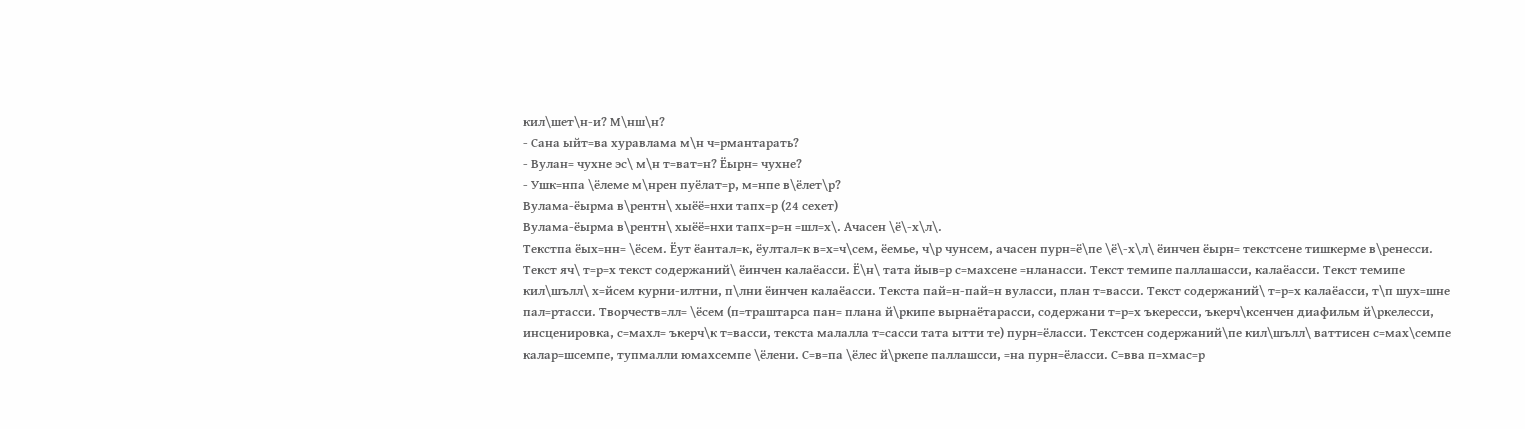кил\шет\н-и? М\нш\н?
- Сана ыйт=ва хуравлама м\н ч=рмантарать?
- Вулан= чухне эс\ м\н т=ват=н? Ёырн= чухне?
- Ушк=нпа \ёлеме м\нрен пуёлат=р, м=нпе в\ёлет\р?
Вулама-ёырма в\рентн\ хыёё=нхи тапх=р (24 сехет)
Вулама-ёырма в\рентн\ хыёё=нхи тапх=р=н =шл=х\. Ачасен \ё\-х\л\.
Текстпа ёых=нн= \ёсем. Ёут ёантал=к, ёултал=к в=х=ч\сем, ёемье, ч\р чунсем, ачасен пурн=ё\пе \ё\-х\л\ ёинчен ёырн= текстсене тишкерме в\ренесси. Текст яч\ т=р=х текст содержаний\ ёинчен калаёасси. Ё\н\ тата йыв=р с=махсене =нланасси. Текст темипе паллашасси, калаёасси. Текст темипе кил\шълл\ х=йсем курни-илтни, п\лни ёинчен калаёасси. Текста пай=н-пай=н вуласси, план т=васси. Текст содержаний\ т=р=х калаёасси, т\п шух=шне пал=ртасси. Творчеств=лл= \ёсем (п=траштарса пан= плана й\ркипе вырнаётарасси, содержани т=р=х ъкересси, ъкерч\ксенчен диафильм й\ркелесси, инсценировка, с=махл= ъкерч\к т=васси, текста малалла т=сасси тата ытти те) пурн=ёласси. Текстсен содержаний\пе кил\шълл\ ваттисен с=мах\семпе калар=шсемпе, тупмалли юмахсемпе \ёлени. С=в=па \ёлес й\ркепе паллашсси, =на пурн=ёласси. С=вва п=хмас=р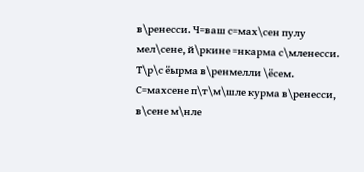в\ренесси. Ч=ваш с=мах\сен пулу мел\сене, й\ркине =нкарма с\мленесси.
Т\р\с ёырма в\ренмелли \ёсем. С=махсене п\т\м\шле курма в\ренесси, в\сене м\нле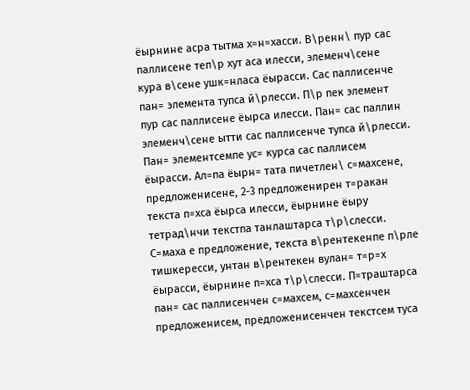ёырнине асра тытма х=н=хасси. В\ренн\ пур сас паллисене теп\р хут аса илесси, элеменч\сене кура в\сене ушк=нласа ёырасси. Сас паллисенче пан= элемента тупса й\рлесси. П\р пек элемент пур сас паллисене ёырса илесси. Пан= сас паллин элеменч\сене ытти сас паллисенче тупса й\рлесси. Пан= элементсемпе ус= курса сас паллисем ёырасси. Ал=па ёырн= тата пичетлен\ с=махсене, предложенисене, 2-3 предложенирен т=ракан текста п=хса ёырса илесси, ёырнине ёыру тетрад\нчи текстпа танлаштарса т\р\слесси. С=маха е предложение, текста в\рентекенпе п\рле тишкересси, унтан в\рентекен вулан= т=р=х ёырасси, ёырнине п=хса т\р\слесси. П=траштарса пан= сас паллисенчен с=махсем, с=махсенчен предложенисем, предложенисенчен текстсем туса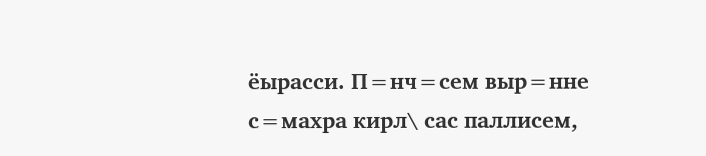ёырасси. П=нч=сем выр=нне с=махра кирл\ сас паллисем,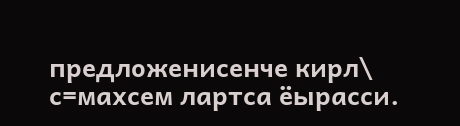предложенисенче кирл\ с=махсем лартса ёырасси.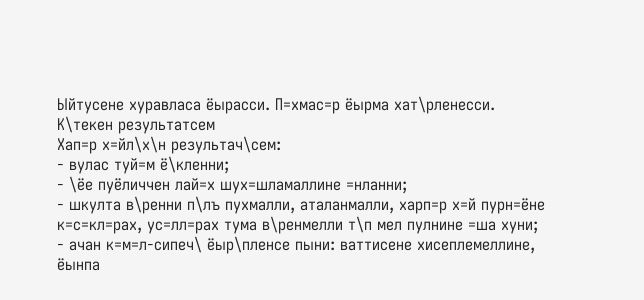Ыйтусене хуравласа ёырасси. П=хмас=р ёырма хат\рленесси.
К\текен результатсем
Хап=р х=йл\х\н результач\сем:
- вулас туй=м ё\кленни;
- \ёе пуёличчен лай=х шух=шламаллине =нланни;
- шкулта в\ренни п\лъ пухмалли, аталанмалли, харп=р х=й пурн=ёне к=с=кл=рах, ус=лл=рах тума в\ренмелли т\п мел пулнине =ша хуни;
- ачан к=м=л-сипеч\ ёыр\пленсе пыни: ваттисене хисеплемеллине, ёынпа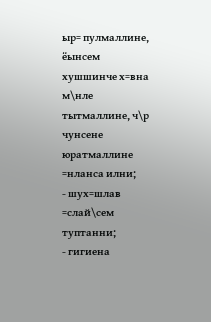ыр= пулмаллине, ёынсем хушшинче х=вна м\нле тытмаллине, ч\р чунсене юратмаллине =нланса илни;
- шух=шлав =слай\сем туптанни;
- гигиена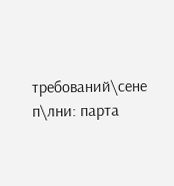требований\сене п\лни: парта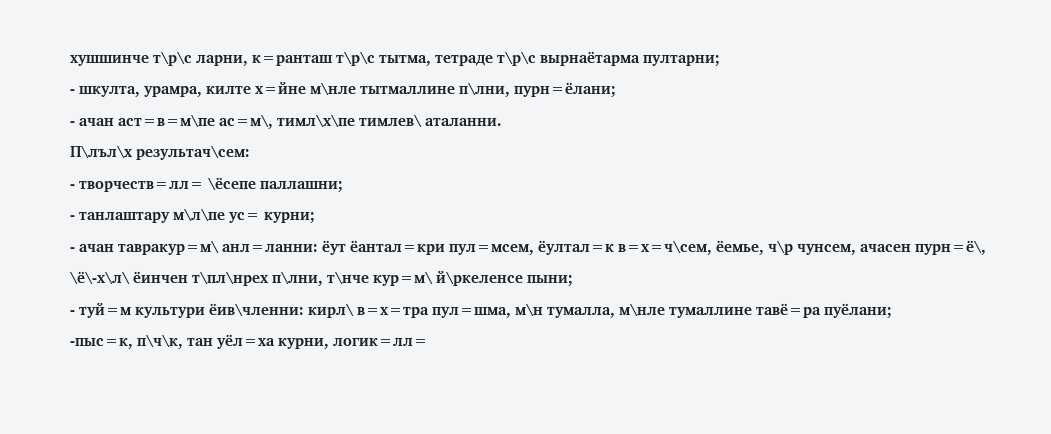хушшинче т\р\с ларни, к=ранташ т\р\с тытма, тетраде т\р\с вырнаётарма пултарни;
- шкулта, урамра, килте х=йне м\нле тытмаллине п\лни, пурн=ёлани;
- ачан аст=в=м\пе ас=м\, тимл\х\пе тимлев\ аталанни.
П\лъл\х результач\сем:
- творчеств=лл= \ёсепе паллашни;
- танлаштару м\л\пе ус= курни;
- ачан тавракур=м\ анл=ланни: ёут ёантал=кри пул=мсем, ёултал=к в=х=ч\сем, ёемье, ч\р чунсем, ачасен пурн=ё\, \ё\-х\л\ ёинчен т\пл\нрех п\лни, т\нче кур=м\ й\ркеленсе пыни;
- туй=м культури ёив\членни: кирл\ в=х=тра пул=шма, м\н тумалла, м\нле тумаллине тавё=ра пуёлани;
-пыс=к, п\ч\к, тан уёл=ха курни, логик=лл=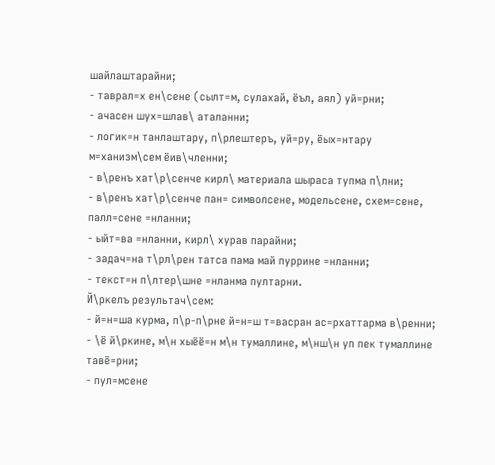шайлаштарайни;
- таврал=х ен\сене (сылт=м, сулахай, ёъл, аял) уй=рни;
- ачасен шух=шлав\ аталанни;
- логик=н танлаштару, п\рлештеръ, уй=ру, ёых=нтару м=ханизм\сем ёив\членни;
- в\ренъ хат\р\сенче кирл\ материала шыраса тупма п\лни;
- в\ренъ хат\р\сенче пан= символсене, модельсене, схем=сене, палл=сене =нланни;
- ыйт=ва =нланни, кирл\ хурав парайни;
- задач=на т\рл\рен татса пама май пуррине =нланни;
- текст=н п\лтер\шне =нланма пултарни.
Й\ркелъ результач\сем:
- й=н=ша курма, п\р-п\рне й=н=ш т=васран ас=рхаттарма в\ренни;
- \ё й\ркине, м\н хыёё=н м\н тумаллине, м\нш\н уп пек тумаллине тавё=рни;
- пул=мсене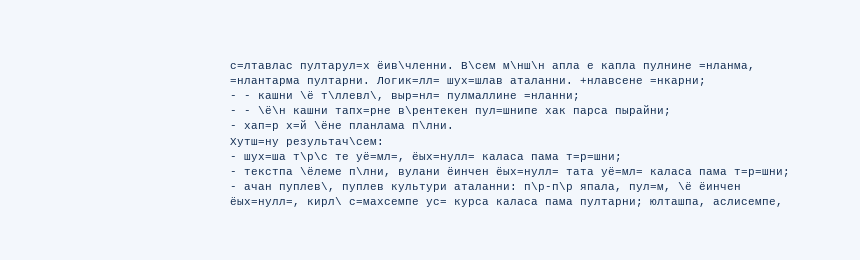с=лтавлас пултарул=х ёив\членни. В\сем м\нш\н апла е капла пулнине =нланма, =нлантарма пултарни. Логик=лл= шух=шлав аталанни. +нлавсене =нкарни;
- - кашни \ё т\ллевл\, выр=нл= пулмаллине =нланни;
- - \ё\н кашни тапх=рне в\рентекен пул=шнипе хак парса пырайни;
- хап=р х=й \ёне планлама п\лни.
Хутш=ну результач\сем:
- шух=ша т\р\с те уё=мл=, ёых=нулл= каласа пама т=р=шни;
- текстпа \ёлеме п\лни, вулани ёинчен ёых=нулл= тата уё=мл= каласа пама т=р=шни;
- ачан пуплев\, пуплев культури аталанни: п\р-п\р япала, пул=м, \ё ёинчен ёых=нулл=, кирл\ с=махсемпе ус= курса каласа пама пултарни; юлташпа, аслисемпе,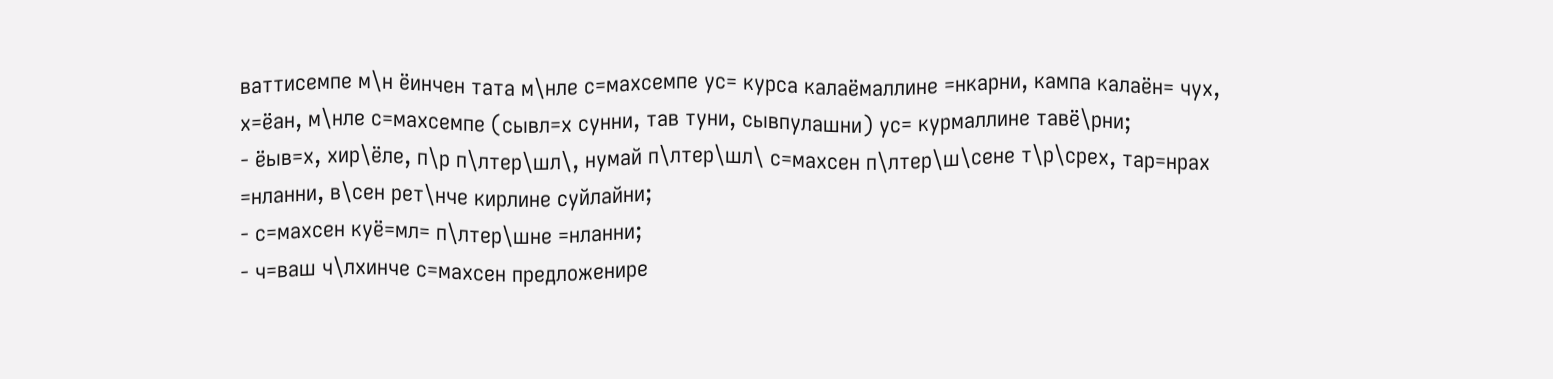ваттисемпе м\н ёинчен тата м\нле с=махсемпе ус= курса калаёмаллине =нкарни, кампа калаён= чух, х=ёан, м\нле с=махсемпе (сывл=х сунни, тав туни, сывпулашни) ус= курмаллине тавё\рни;
- ёыв=х, хир\ёле, п\р п\лтер\шл\, нумай п\лтер\шл\ с=махсен п\лтер\ш\сене т\р\срех, тар=нрах =нланни, в\сен рет\нче кирлине суйлайни;
- с=махсен куё=мл= п\лтер\шне =нланни;
- ч=ваш ч\лхинче с=махсен предложенире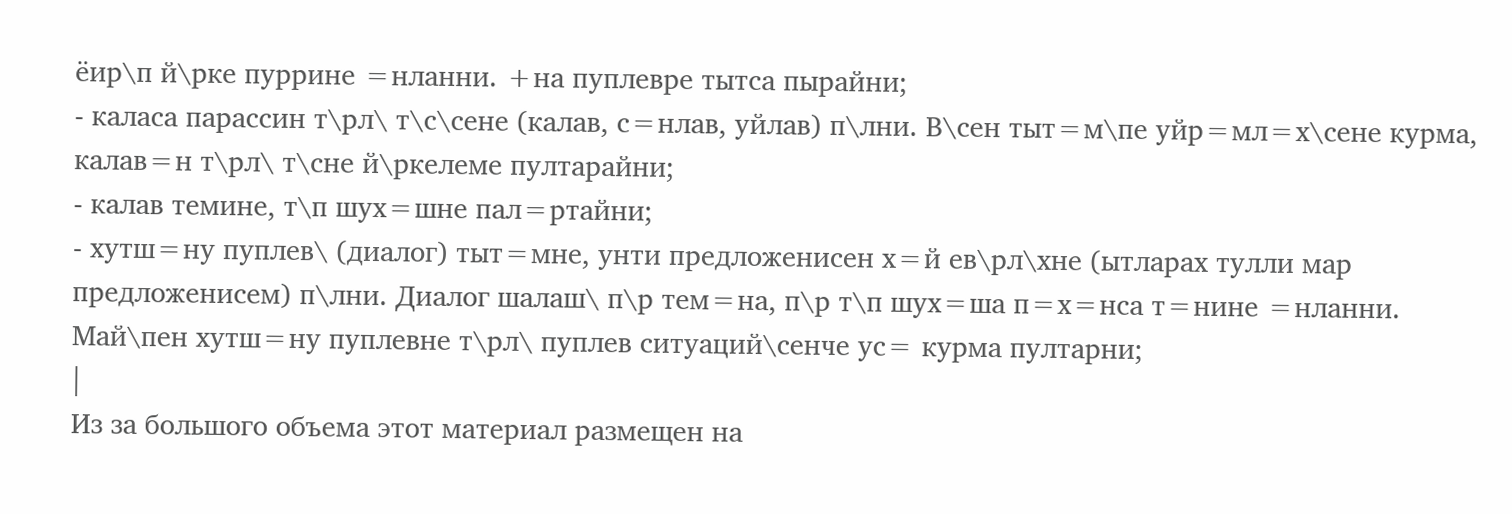ёир\п й\рке пуррине =нланни. +на пуплевре тытса пырайни;
- каласа парассин т\рл\ т\с\сене (калав, с=нлав, уйлав) п\лни. В\сен тыт=м\пе уйр=мл=х\сене курма, калав=н т\рл\ т\сне й\ркелеме пултарайни;
- калав темине, т\п шух=шне пал=ртайни;
- хутш=ну пуплев\ (диалог) тыт=мне, унти предложенисен х=й ев\рл\хне (ытларах тулли мар предложенисем) п\лни. Диалог шалаш\ п\р тем=на, п\р т\п шух=ша п=х=нса т=нине =нланни. Май\пен хутш=ну пуплевне т\рл\ пуплев ситуаций\сенче ус= курма пултарни;
|
Из за большого объема этот материал размещен на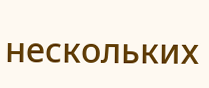нескольких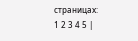страницах:
1 2 3 4 5 |